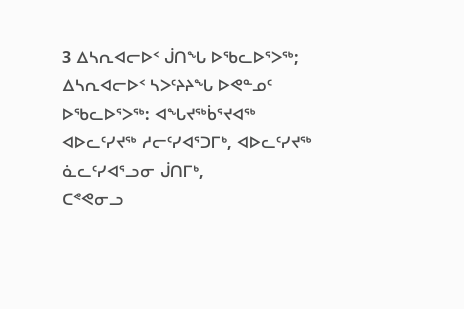3 ᐃᓴᕆᐊᓕᐅᑉ ᒎᑎᖓ ᐅᖃᓚᐅᕐᐳᖅ; ᐃᓴᕆᐊᓕᐅᑉ ᓴᐳᑦᔨᔨᖓ ᐅᕙᓐᓄᑦ ᐅᖃᓚᐅᕐᐳᖅ: ᐊᖓᔪᖅᑳᕐᔪᐊᖅ ᐊᐅᓚᑦᓯᔪᖅ ᓱᓕᑦᓯᐊᕐᑐᒥᒃ, ᐊᐅᓚᑦᓯᔪᖅ ᓈᓚᑦᓯᐊᕐᓗᓂ ᒎᑎᒥᒃ,
ᑕᕝᕙᓂᓗ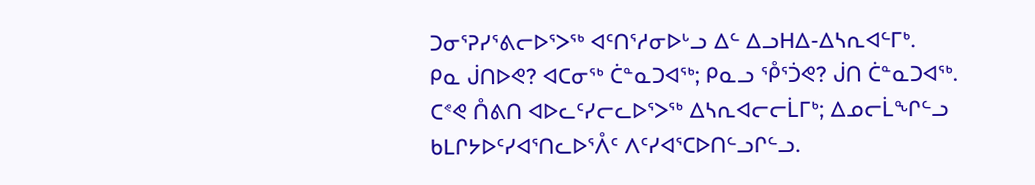ᑐᓂᕐᕈᓯᕐᕕᓕᐅᕐᐳᖅ ᐊᑦᑎᕐᓱᓂᐅᒡᓗ ᐃᓪ ᐃᓗᕼᐃ-ᐃᓴᕆᐊᓪᒥᒃ.
ᑭᓇ ᒎᑎᐅᕙ? ᐊᑕᓂᖅ ᑖᓐᓇᑐᐊᖅ; ᑭᓇᓗ ᕾᕐᑑᕙ? ᒎᑎ ᑖᓐᓇᑐᐊᖅ.
ᑕᕝᕙ ᑍᕕᑎ ᐊᐅᓚᑦᓯᓕᓚᐅᕐᐳᖅ ᐃᓴᕆᐊᓕᓕᒫᒥᒃ; ᐃᓄᓕᒫᖏᓪᓗ ᑲᒪᒋᔭᐅᑦᓯᐊᕐᑎᓚᐅᕐᐰᑦ ᐱᑦᓯᐊᕐᑕᐅᑎᓪᓗᒋᓪᓗ.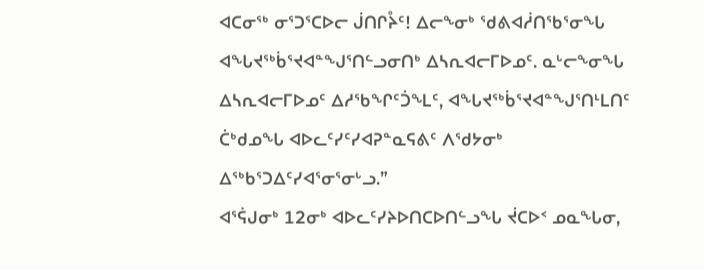ᐊᑕᓂᖅ ᓂᕐᑐᕐᑕᐅᓕ ᒎᑎᒋᔧᑦ! ᐃᓕᖕᓂᒃ ᖁᕕᐊᓲᑎᖃᕐᓂᖓ ᐊᖓᔪᖅᑳᕐᔪᐊᓐᖑᕐᑎᓪᓗᓂᑎᒃ ᐃᓴᕆᐊᓕᒥᐅᓄᑦ. ᓇᒡᓕᖕᓂᖓ ᐃᓴᕆᐊᓕᒥᐅᓄᑦ ᐃᓱᖃᖏᑦᑑᖕᒪᑦ, ᐊᖓᔪᖅᑳᕐᔪᐊᓐᖑᕐᑎᒻᒪᑎᑦ ᑖᒃᑯᓄᖓ ᐊᐅᓚᑦᓯᑦᓯᐊᕈᓐᓇᕋᕕᑦ ᐱᖁᔭᓂᒃ ᐃᖅᑲᕐᑐᐃᑦᓯᐊᕐᓂᕐᓂᒡᓗ.”
ᐊᕐᕌᒍᓂᒃ 12ᓂᒃ ᐊᐅᓚᑦᓯᔨᐅᑎᑕᐅᑎᓪᓗᖓ ᔫᑕᐅᑉ ᓄᓇᖓᓂ,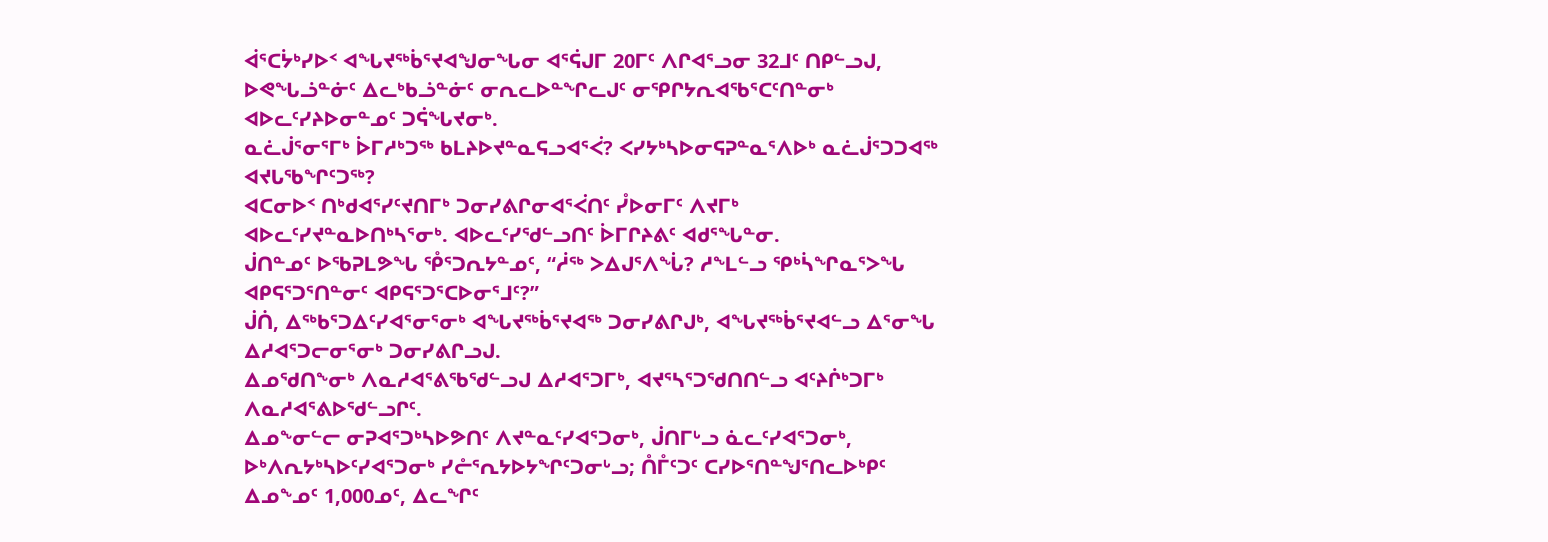ᐋᕐᑕᔮᒃᓯᐅᑉ ᐊᖓᔪᖅᑳᕐᔪᐊᖑᓂᖓᓂ ᐊᕐᕌᒍᒥ 20ᒥᑦ ᐱᒋᐊᕐᓗᓂ 32ᒧᑦ ᑎᑭᓪᓗᒍ, ᐅᕙᖓᓘᓐᓃᑦ ᐃᓚᒃᑲᓘᓐᓃᑦ ᓂᕆᓚᐅᓐᖏᓚᒍᑦ ᓂᕿᒋᔭᕆᐊᖃᕐᑕᑦᑎᓐᓂᒃ ᐊᐅᓚᑦᓯᔨᐅᓂᓐᓄᑦ ᑐᕌᖓᔪᓂᒃ.
ᓇᓛᒎᕐᓂᕐᒥᒃ ᐆᒥᓱᒃᑐᖅ ᑲᒪᔨᐅᔪᓐᓇᕋᓗᐊᕐᐹ? ᐸᓯᔭᒃᓴᐅᓂᕋᕈᓐᓇᕐᐱᐅᒃ ᓇᓛᒎᕐᑐᑐᐊᖅ ᐊᔪᒐᖃᖏᑦᑐᖅ?
ᐊᑕᓂᐅᑉ ᑎᒃᑯᐊᕐᓯᑦᔪᑎᒥᒃ ᑐᓂᓯᕕᒋᓂᐊᕐᐹᑎᑦ ᓮᐅᓂᒥᑦ ᐱᔪᒥᒃ ᐊᐅᓚᑦᓯᔪᓐᓇᐅᑎᒃᓴᕐᓂᒃ. ᐊᐅᓚᑦᓯᖁᓪᓗᑎᑦ ᐆᒥᒋᔨᕕᑦ ᐊᑯᕐᖓᓐᓂ.
ᒎᑎᓐᓄᑦ ᐅᖃᕈᒪᕗᖓ ᕾᕐᑐᕆᔭᓐᓄᑦ, “ᓲᖅ ᐳᐃᒍᕐᐱᖔ? ᓱᖕᒪᓪᓗ ᕿᒃᓵᖏᓇᕐᐳᖓ ᐊᑭᕋᕐᑐᕐᑎᓐᓂᑦ ᐊᑭᕋᕐᑐᕐᑕᐅᓂᕐᒧᑦ?”
ᒎᑏ, ᐃᖅᑲᕐᑐᐃᑦᓯᐊᕐᓂᕐᓂᒃ ᐊᖓᔪᖅᑳᕐᔪᐊᖅ ᑐᓂᓯᕕᒋᒍᒃ, ᐊᖓᔪᖅᑳᕐᔪᐊᓪᓗ ᐃᕐᓂᖓ ᐃᓱᐊᕐᑐᓕᓂᕐᓂᒃ ᑐᓂᓯᕕᒋᓗᒍ.
ᐃᓄᖁᑎᖕᓂᒃ ᐱᓇᓱᐊᕐᕕᖃᖁᓪᓗᒍ ᐃᓱᐊᕐᑐᒥᒃ, ᐊᔪᕐᓴᕐᑐᖁᑎᑎᓪᓗ ᐊᑦᔨᒌᒃᑐᒥᒃ ᐱᓇᓱᐊᕐᕕᐅᖁᓪᓗᒋᑦ.
ᐃᓄᖕᓂᓪᓕ ᓂᕈᐊᕐᑐᒃᓴᐅᕗᑎᑦ ᐱᔪᓐᓇᑦᓯᐊᕐᑐᓂᒃ, ᒎᑎᒥᒡᓗ ᓈᓚᑦᓯᐊᕐᑐᓂᒃ, ᐅᒃᐱᕆᔭᒃᓴᐅᑦᓯᐊᕐᑐᓂᒃ ᓯᓔᕐᕆᔭᐅᔭᖏᑦᑐᓂᒡᓗ; ᑍᒤᑦᑐᑦ ᑕᓯᐅᕐᑎᓐᖑᕐᑎᓚᐅᒃᑭᑦ ᐃᓄᖕᓄᑦ 1,000ᓄᑦ, ᐃᓚᖏᑦ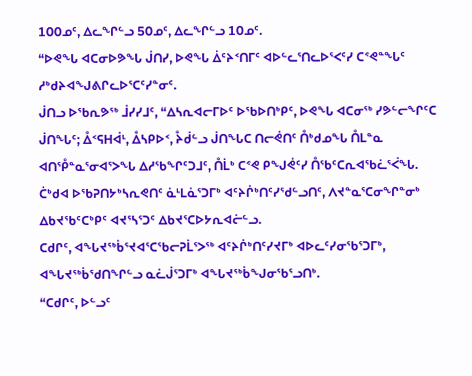100ᓄᑦ, ᐃᓚᖏᓪᓗ 50ᓄᑦ, ᐃᓚᖏᓪᓗ 10ᓄᑦ.
“ᐅᕙᖓ ᐊᑕᓂᐅᕗᖓ ᒎᑎᓯ, ᐅᕙᖓ ᐄᑦᔨᑉᑎᒥᑦ ᐊᐅᓪᓚᕐᑎᓚᐅᕐᐸᑦᓯ ᑕᕝᕙᓐᖓᑦ ᓱᒃᑯᔨᐊᖑᕕᒋᓚᐅᕐᑕᑦᓯᓐᓂᑦ.
ᒎᑎᓗ ᐅᖃᕆᕗᖅ ᒨᓯᓯᒧᑦ, “ᐃᓴᕆᐊᓕᒥᐅᑦ ᐅᖃᐅᑎᒃᑭᑦ, ᐅᕙᖓ ᐊᑕᓂᖅ ᓯᕗᓪᓕᖏᑦᑕ ᒎᑎᖓᑦ; ᐂᑉᕋᕼᐋᒻ, ᐂᓴᑭᐅᑉ, ᔧᑰᓪᓗ ᒎᑎᖓᑕ ᑎᓕᕚᑎᑦ ᑍᒃᑯᓄᖓ ᑍᒪᓐᓇ ᐊᑎᕾᓐᓇᕐᓂᐊᕐᐳᖓ ᐃᓱᖃᖏᑦᑐᒧᑦ, ᑍᒫᒃ ᑕᕝᕙ ᑭᖑᕚᑦᓯ ᑍᖃᑦᑕᕆᐊᖃᓛᕐᐹᖓ.
ᑖᒃᑯᐊ ᐅᖃᕈᑎᔭᒃᓴᕆᕙᑎᑦ ᓈᒻᒪᓈᕐᑐᒥᒃ ᐊᑦᔨᒌᒃᑎᑦᓯᖁᓪᓗᑎᑦ, ᐱᔪᓐᓇᕐᑕᓂᖏᓐᓂᒃ ᐃᑲᔪᖃᑦᑕᒃᑭᑦ ᐊᔪᕐᓴᕐᑐᑦ ᐃᑲᔪᕐᑕᐅᔭᕆᐊᓖᓪᓗ.
ᑕᑯᒋᑦ, ᐊᖓᔪᖅᑳᕐᔪᐊᕐᑕᖃᓕᕈᒫᕐᐳᖅ ᐊᑦᔨᒌᒃᑎᑦᓯᔪᒥᒃ ᐊᐅᓚᑦᓯᓂᖃᕐᑐᒥᒃ, ᐊᖓᔪᖅᑳᖁᑎᖏᓪᓗ ᓇᓛᒎᕐᑐᒥᒃ ᐊᖓᔪᖅᑳᖑᓂᖃᕐᓗᑎᒃ.
“ᑕᑯᒋᑦ, ᐅᓪᓗᑦ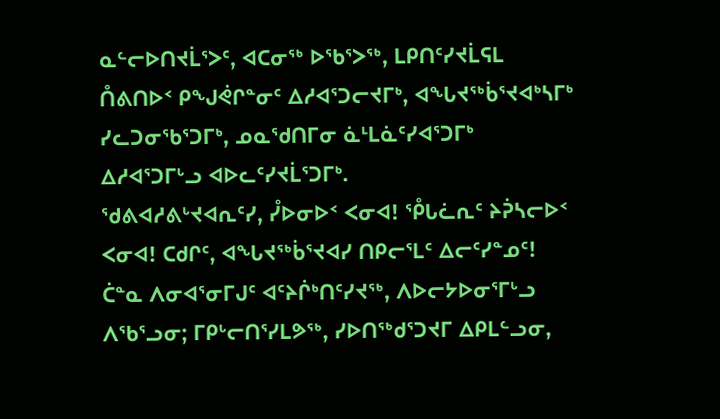ᓇᓪᓕᐅᑎᔪᒫᕐᐳᑦ, ᐊᑕᓂᖅ ᐅᖃᕐᐳᖅ, ᒪᑭᑎᑦᓯᔪᒫᕋᒪ ᑍᕕᑎᐅᑉ ᑭᖑᕚᒋᓐᓂᑦ ᐃᓱᐊᕐᑐᓕᔪᒥᒃ, ᐊᖓᔪᖅᑳᕐᔪᐊᒃᓴᒥᒃ ᓯᓚᑐᓂᖃᕐᑐᒥᒃ, ᓄᓇᖁᑎᒥᓂ ᓈᒻᒪᓈᑦᓯᐊᕐᑐᒥᒃ ᐃᓱᐊᕐᑐᒥᒡᓗ ᐊᐅᓚᑦᓯᔪᒫᕐᑐᒥᒃ.
ᖁᕕᐊᓱᕕᒡᔪᐊᕆᑦᓯ, ᓮᐅᓂᐅᑉ ᐸᓂᐊ! ᕾᒐᓛᕆᑦ ᔨᕉᓴᓕᐅᑉ ᐸᓂᐊ! ᑕᑯᒋᑦ, ᐊᖓᔪᖅᑳᕐᔪᐊᓯ ᑎᑭᓕᕐᒪᑦ ᐃᓕᑦᓯᓐᓄᑦ! ᑖᓐᓇ ᐱᓂᐊᕐᓂᒥᒍᑦ ᐊᑦᔨᒌᒃᑎᑦᓯᔪᖅ, ᐱᐅᓕᔭᐅᓂᕐᒥᒡᓗ ᐱᖃᕐᓗᓂ; ᒥᑭᒡᓕᑎᕐᓯᒪᕗᖅ, ᓯᐅᑎᖅᑯᕐᑐᔪᒥ ᐃᑭᒪᓪᓗᓂ,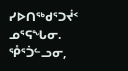ᓯᐅᑎᖅᑯᕐᑐᔫᑉ ᓄᕐᕋᖓᓂ.
ᕾᕐᑑᓪᓗᓂ,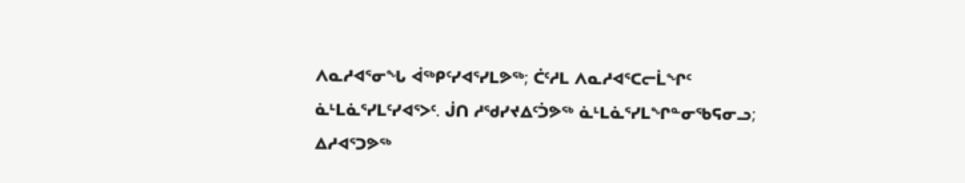ᐱᓇᓱᐊᕐᓂᖓ ᐋᖅᑭᑦᓯᐊᕐᓯᒪᕗᖅ; ᑖᑦᓱᒪ ᐱᓇᓱᐊᕐᑕᓕᒫᖏᑦ ᓈᒻᒪᓈᕐᓯᒪᑦᓯᐊᕐᐳᑦ. ᒎᑎ ᓱᖁᓯᔪᐃᑦᑑᕗᖅ ᓈᒻᒪᓈᕐᓯᒪᖏᓐᓂᖃᕋᓂᓗ; ᐃᓱᐊᕐᑐᕗᖅ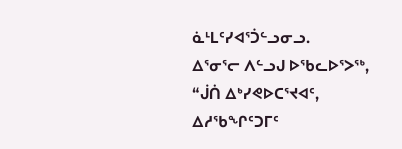ᓈᒻᒪᑦᓯᐊᕐᑑᓪᓗᓂᓗ.
ᐃᕐᓂᕐᓕ ᐱᓪᓗᒍ ᐅᖃᓚᐅᕐᐳᖅ, “ᒎᑏ ᐃᒃᓯᕙᐅᑕᕐᔪᐊᑦ, ᐃᓱᖃᖏᑦᑐᒥᑦ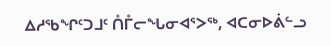ᐃᓱᖃᖏᑦᑐᒧᑦ ᑍᒤᓕᖓᓂᐊᕐᐳᖅ, ᐊᑕᓂᐅᕖᓪᓗ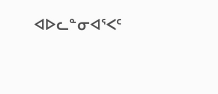ᐊᐅᓚᓐᓂᐊᕐᐸᑦ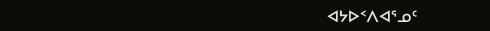ᐊᔭᐅᑉᐱᐊᕐᓄᑦ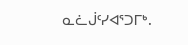ᓇᓛᒎᑦᓯᐊᕐᑐᒥᒃ.